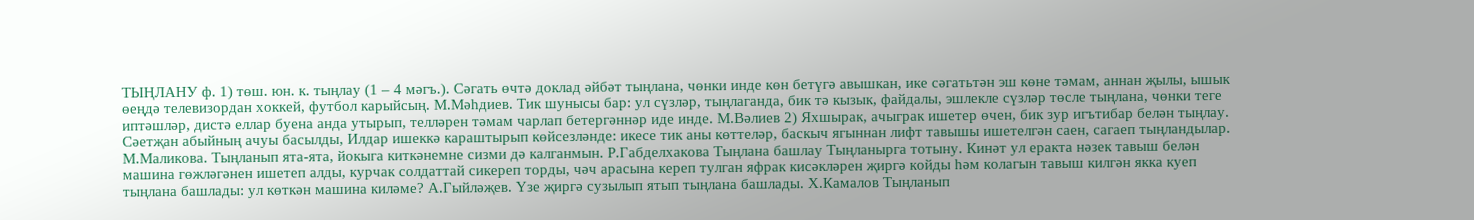ТЫҢЛАНУ ф. 1) төш. юн. к. тыңлау (1 – 4 мәгъ.). Сәгать өчтә доклад әйбәт тыңлана, чөнки инде көн бетүгә авышкан, ике сәгатьтән эш көне тәмам, аннан җылы, ышык өеңдә телевизордан хоккей, футбол карыйсың. М.Мәһдиев. Тик шунысы бар: ул сүзләр, тыңлаганда, бик тә кызык, файдалы, эшлекле сүзләр төсле тыңлана, чөнки теге иптәшләр, дистә еллар буена анда утырып, телләрен тәмам чарлап бетергәннәр иде инде. М.Вәлиев 2) Яхшырак, ачыграк ишетер өчен, бик зур игътибар белән тыңлау. Сәетҗан абыйның ачуы басылды, Илдар ишеккә караштырып көйсезләнде: икесе тик аны көттеләр, баскыч ягыннан лифт тавышы ишетелгән саен, сагаеп тыңландылар. М.Маликова. Тыңланып ята-ята, йокыга киткәнемне сизми дә калганмын. Р.Габделхакова Тыңлана башлау Тыңланырга тотыну. Кинәт ул еракта нәзек тавыш белән машина гөжләгәнен ишетеп алды, курчак солдаттай сикереп торды, чәч арасына кереп тулган яфрак кисәкләрен җиргә койды һәм колагын тавыш килгән якка куеп тыңлана башлады: ул көткән машина киләме? А.Гыйләҗев. Үзе җиргә сузылып ятып тыңлана башлады. Х.Камалов Тыңланып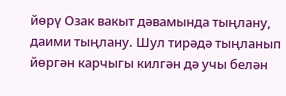йөрү Озак вакыт дәвамында тыңлану, даими тыңлану. Шул тирәдә тыңланып йөргән карчыгы килгән дә учы белән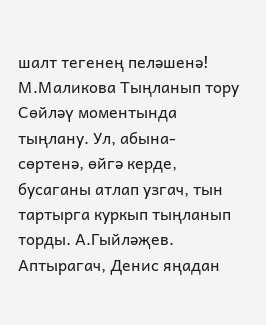шалт тегенең пеләшенә! М.Маликова Тыңланып тору Сөйләү моментында тыңлану. Ул, абына-сөртенә, өйгә керде, бусаганы атлап узгач, тын тартырга куркып тыңланып торды. А.Гыйләҗев. Аптырагач, Денис яңадан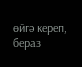өйгә кереп, бераз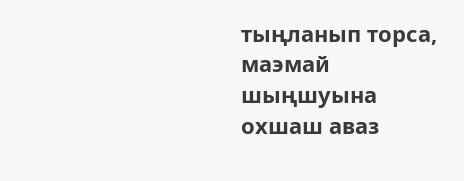тыңланып торса, маэмай шыңшуына охшаш аваз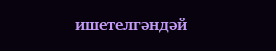ишетелгәндәй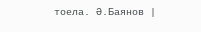тоела. Ә.Баянов |